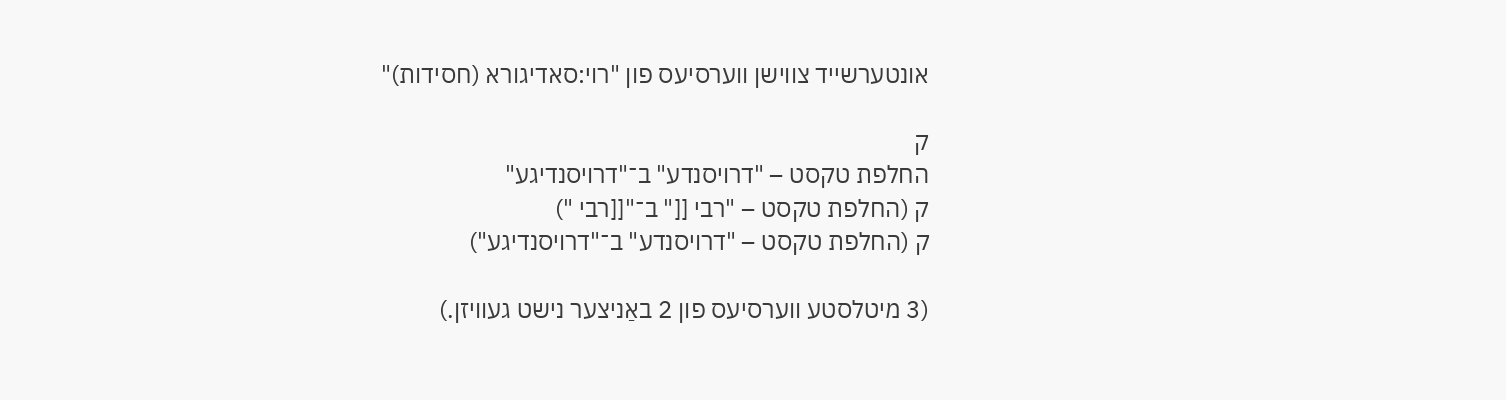אונטערשייד צווישן ווערסיעס פון "רוי:סאדיגורא (חסידות)"

ק
החלפת טקסט – "דרויסנדע" ב־"דרויסנדיגע"
ק (החלפת טקסט – "רבי [[" ב־"[[רבי ")
ק (החלפת טקסט – "דרויסנדע" ב־"דרויסנדיגע")

(3 מיטלסטע ווערסיעס פון 2 באַניצער נישט געוויזן.)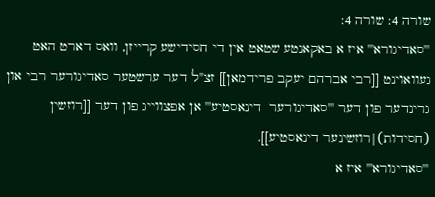שורה 4: שורה 4:
'''סאדיגורא''' איז א באקאנטע שטאט אין די חסידישע קרייזן, וואס דארט האט געוואוינט [[רבי אברהם יעקב פרידמאן]] זצ"ל דער ערשטער סאדיגורער רבי און גרינדער פון דער '''סאדיגורער  דינאסטיע''' אן אפצווייג פון דער [[רוזשין (חסידות)|רוזשינער דינאסטיע]].
'''סאדיגורא''' איז א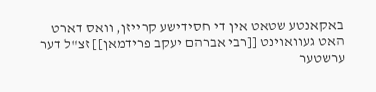באקאנטע שטאט אין די חסידישע קרייזן, וואס דארט האט געוואוינט [[רבי אברהם יעקב פרידמאן]] זצ"ל דער ערשטער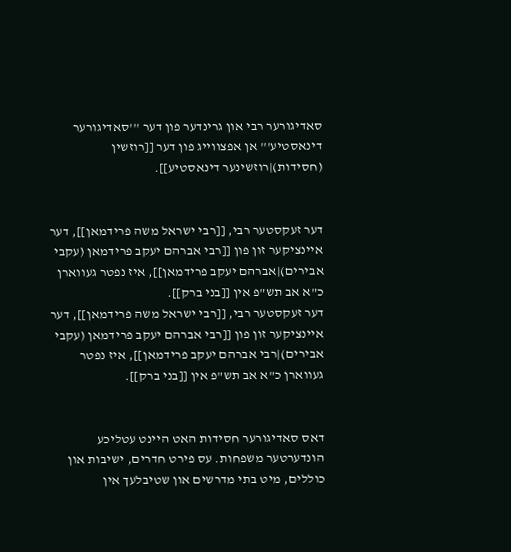סאדיגורער רבי און גרינדער פון דער '''סאדיגורער  דינאסטיע''' אן אפצווייג פון דער [[רוזשין (חסידות)|רוזשינער דינאסטיע]].


דער זעקסטער רבי, [[רבי ישראל משה פרידמאן]], דער איינציקער זון פון [[רבי אברהם יעקב פרידמאן (עקבי אבירים)|אברהם יעקב פרידמאן]], איז נפטר געווארן כ"א אב תש"פ אין [[בני ברק]].
דער זעקסטער רבי, [[רבי ישראל משה פרידמאן]], דער איינציקער זון פון [[רבי אברהם יעקב פרידמאן (עקבי אבירים)|רבי אברהם יעקב פרידמאן]], איז נפטר געווארן כ"א אב תש"פ אין [[בני ברק]].


דאס סאדיגורער חסידות האט היינט עטליכע הונדערטער משפחות. עס פירט חדרים, ישיבות און כוללים, מיט בתי מדרשים און שטיבלעך אין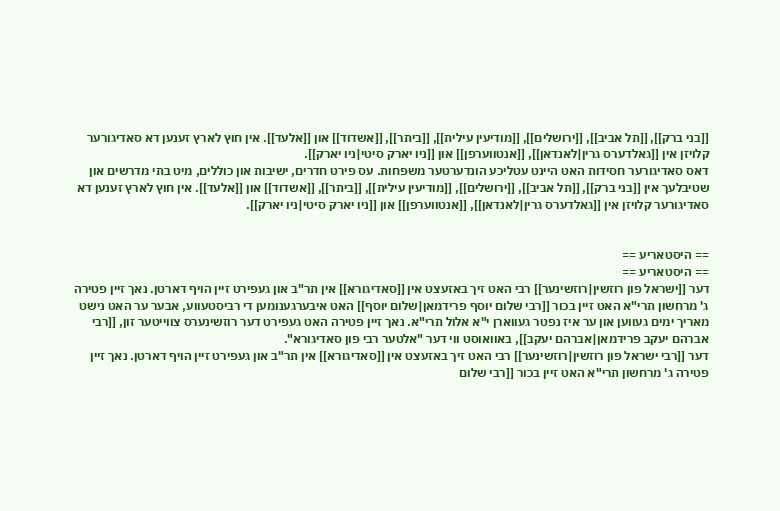[[בני ברק]], [[תל אביב]], [[ירושלים]], [[מודיעין עילית]], [[ביתר]], [[אשדוד]] און [[אלעד]]. אין חוץ לארץ זענען דא סאדיגורער קלויזן אין [[גאלדערס גרין|לאנדאן]], [[אנטווערפן]] און [[ניו יארק סיטי|ניו יארק]].
דאס סאדיגורער חסידות האט היינט עטליכע הונדערטער משפחות. עס פירט חדרים, ישיבות און כוללים, מיט בתי מדרשים און שטיבלעך אין [[בני ברק]], [[תל אביב]], [[ירושלים]], [[מודיעין עילית]], [[ביתר]], [[אשדוד]] און [[אלעד]]. אין חוץ לארץ זענען דא סאדיגורער קלויזן אין [[גאלדערס גרין|לאנדאן]], [[אנטווערפן]] און [[ניו יארק סיטי|ניו יארק]].


== היסטאריע ==
== היסטאריע ==
דער [[ישראל פון רוזשין|רוזשינער]] רבי האט זיך באזעצט אין [[סאדיגורא]] אין תר"ב און געפירט זיין הויף דארטן. נאך זיין פטירה ג' מרחשון תרי"א האט זיין בכור [[רבי שלום יוסף פרידמאן|שלום יוסף]] האט איבערגענומען די רביסטעווע, אבער ער האט נישט מאריך ימים געווען און ער איז נפטר געווארן י"א אלול תרי"א. נאך זיין פטירה האט געפירט דער רוזשינערס צווייטער זון, [[רבי אברהם יעקב פרידמאן|אברהם יעקב]], באוואוסט ווי דער "אלטער רבי פון סאדיגורא".
דער [[רבי ישראל פון רוזשין|רוזשינער]] רבי האט זיך באזעצט אין [[סאדיגורא]] אין תר"ב און געפירט זיין הויף דארטן. נאך זיין פטירה ג' מרחשון תרי"א האט זיין בכור [[רבי שלום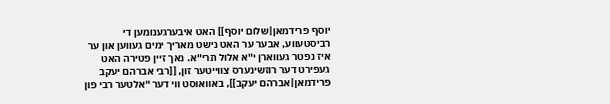יוסף פרידמאן|שלום יוסף]] האט איבערגענומען די רביסטעווע, אבער ער האט נישט מאריך ימים געווען און ער איז נפטר געווארן י"א אלול תרי"א. נאך זיין פטירה האט געפירט דער רוזשינערס צווייטער זון, [[רבי אברהם יעקב פרידמאן|אברהם יעקב]], באוואוסט ווי דער "אלטער רבי פון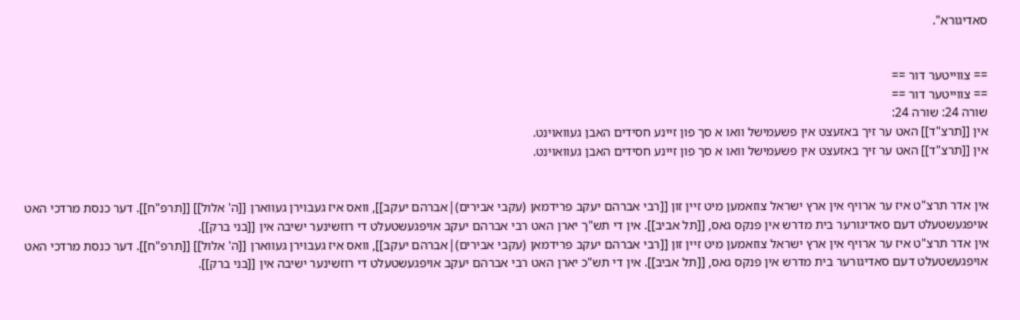סאדיגורא".


== צווייטער דור ==
== צווייטער דור ==
שורה 24: שורה 24:
אין [[תרצ"ד]] האט ער זיך באזעצט אין פשעמישל וואו א סך פון זיינע חסידים האבן געוואוינט.
אין [[תרצ"ד]] האט ער זיך באזעצט אין פשעמישל וואו א סך פון זיינע חסידים האבן געוואוינט.


אין אדר תרצ"ט איז ער ארויף אין ארץ ישראל צוזאמען מיט זיין זון [[רבי אברהם יעקב פרידמאן (עקבי אבירים)|אברהם יעקב]], וואס איז געבוירן געווארן [[ה' אלול]] [[תרפ"ח]]. דער כנסת מרדכי האט אויפגעשטעלט דעם סאדיגורער בית מדרש אין פנקס גאס, [[תל אביב]]. אין די תש"ך יארן האט רבי אברהם יעקב אויפגעשטעלט די רוזשינער ישיבה אין [[בני ברק]].
אין אדר תרצ"ט איז ער ארויף אין ארץ ישראל צוזאמען מיט זיין זון [[רבי אברהם יעקב פרידמאן (עקבי אבירים)|אברהם יעקב]], וואס איז געבוירן געווארן [[ה' אלול]] [[תרפ"ח]]. דער כנסת מרדכי האט אויפגעשטעלט דעם סאדיגורער בית מדרש אין פנקס גאס, [[תל אביב]]. אין די תש"כ יארן האט רבי אברהם יעקב אויפגעשטעלט די רוזשינער ישיבה אין [[בני ברק]].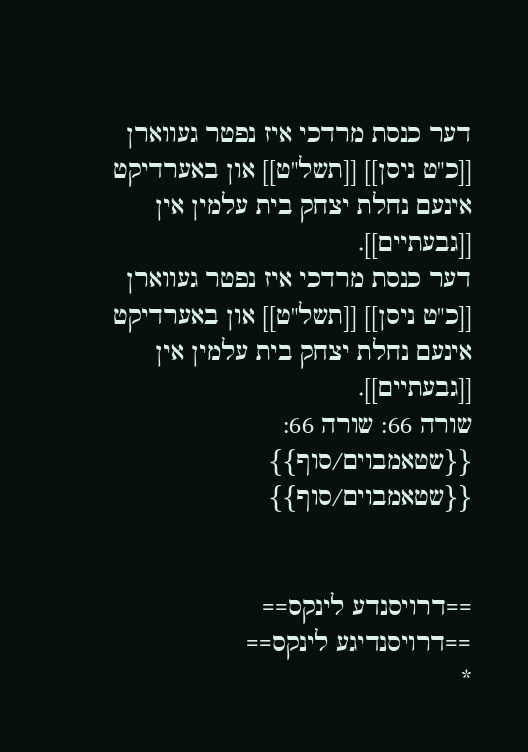דער כנסת מרדכי איז נפטר געווארן [[כ"ט ניסן]] [[תשל"ט]] און באערדיקט אינעם נחלת יצחק בית עלמין אין [[גבעתיים]].
דער כנסת מרדכי איז נפטר געווארן [[כ"ט ניסן]] [[תשל"ט]] און באערדיקט אינעם נחלת יצחק בית עלמין אין [[גבעתיים]].
שורה 66: שורה 66:
{{שטאמבוים/סוף}}
{{שטאמבוים/סוף}}


==דרויסנדע לינקס==
==דרויסנדיגע לינקס==
*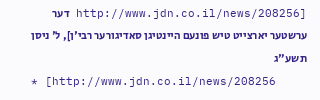[http://www.jdn.co.il/news/208256 דער ערשטער יארצייט טיש פונעם היינטיגן סאדיגורער רבי'ן], ל' ניסן תשע"ג
* [http://www.jdn.co.il/news/208256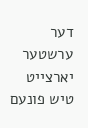דער ערשטער יארצייט טיש פונעם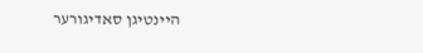היינטיגן סאדיגורער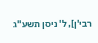רבי'ן], ל' ניסן תשע"ג